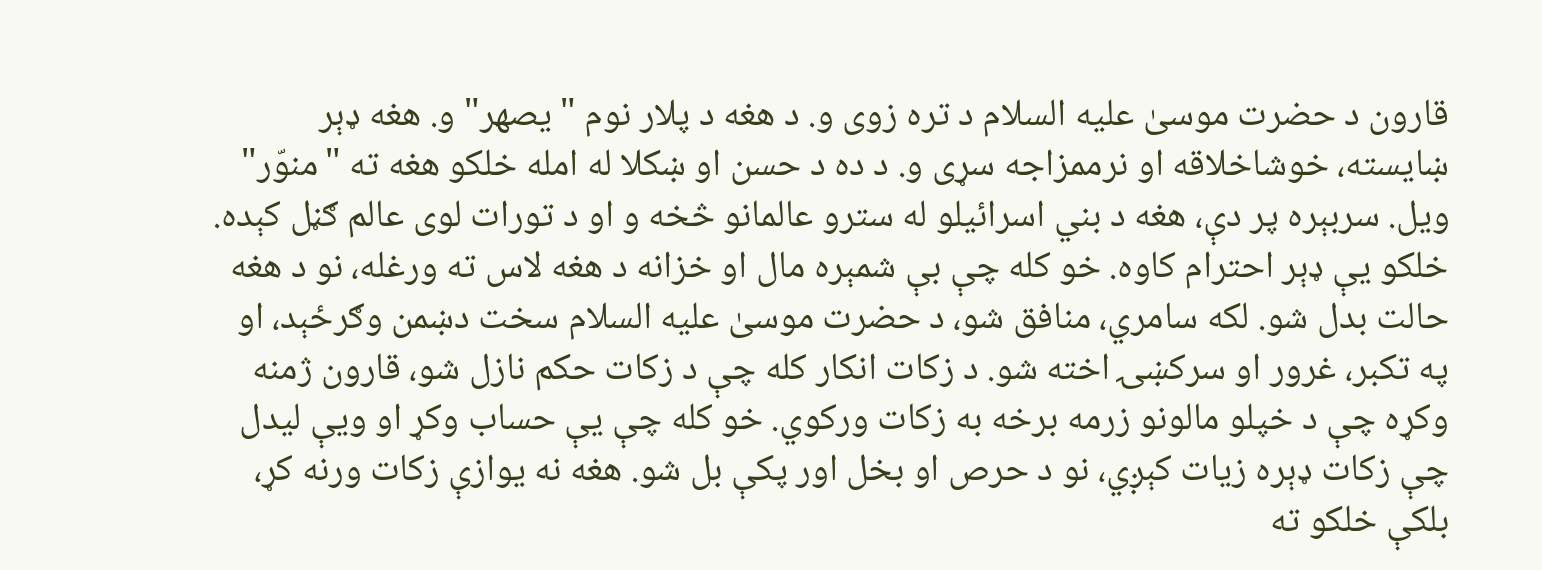قارون د حضرت موسیٰ علیه السلام د تره زوی و. د هغه د پلار نوم "یصهر" و. هغه ډېر ښایسته، خوشاخلاقه او نرممزاجه سړی و. د ده د حسن او ښکلا له امله خلکو هغه ته "منوّر" ویل. سربېره پر دې، هغه د بني اسرائیلو له سترو عالمانو څخه و او د تورات لوی عالم ګڼل کېده. خلکو یې ډېر احترام کاوه. خو کله چې بې شمېره مال او خزانه د هغه لاس ته ورغله، نو د هغه حالت بدل شو. لکه سامري، منافق شو، د حضرت موسیٰ علیه السلام سخت دښمن وګرځېد، او په تکبر، غرور او سرکښۍ اخته شو. د زکات انکار کله چې د زکات حکم نازل شو، قارون ژمنه وکړه چې د خپلو مالونو زرمه برخه به زکات ورکوي. خو کله چې یې حساب وکړ او ويې لیدل چې زکات ډېره زیات کېږي، نو د حرص او بخل اور پکې بل شو. هغه نه یوازې زکات ورنه کړ، بلکې خلکو ته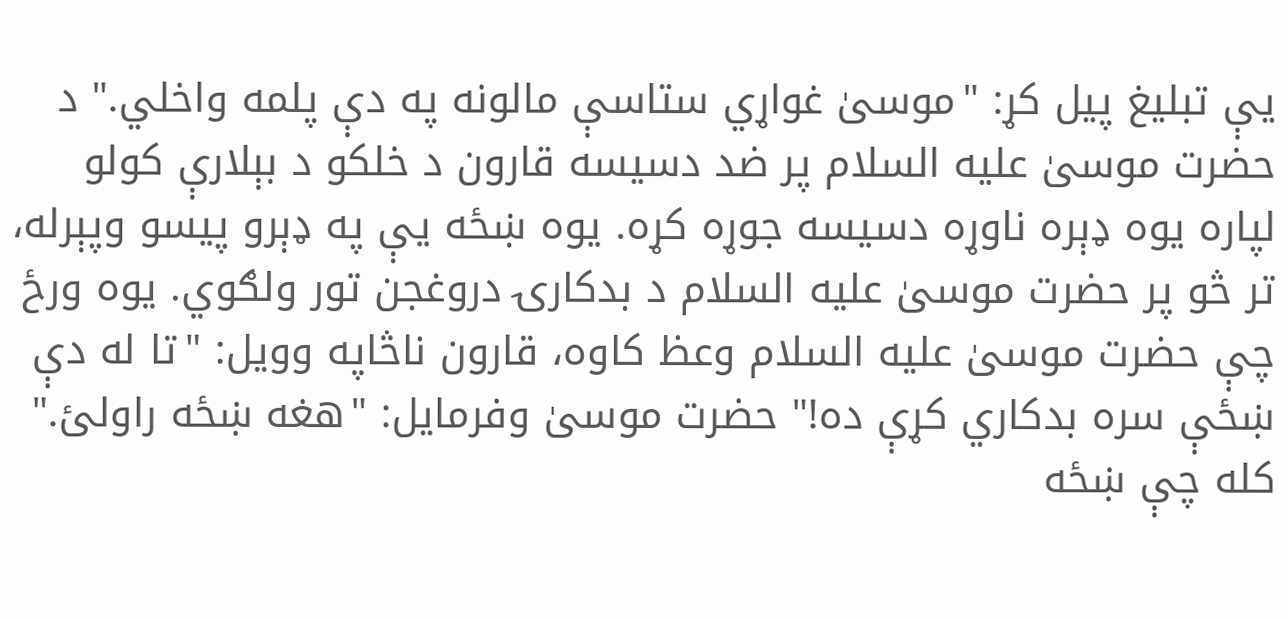یې تبلیغ پیل کړ: "موسیٰ غواړي ستاسې مالونه په دې پلمه واخلي." د حضرت موسیٰ علیه السلام پر ضد دسیسه قارون د خلکو د بېلارې کولو لپاره یوه ډېره ناوړه دسیسه جوړه کړه. یوه ښځه یې په ډېرو پیسو وپېرله، تر څو پر حضرت موسیٰ علیه السلام د بدکارۍ دروغجن تور ولګوي. یوه ورځ چې حضرت موسیٰ علیه السلام وعظ کاوه، قارون ناڅاپه وویل: "تا له دې ښځې سره بدکاري کړې ده!" حضرت موسیٰ وفرمایل: "هغه ښځه راولئ." کله چې ښځه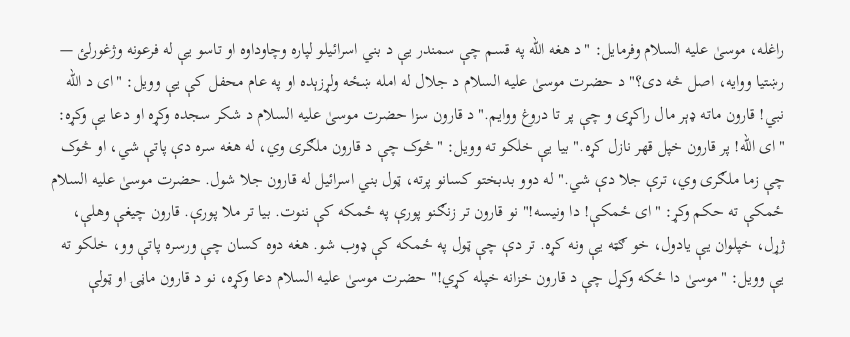راغله، موسیٰ علیه السلام وفرمایل: "د هغه الله په قسم چې سمندر یې د بني اسرائیلو لپاره وچاوداوه او تاسو یې له فرعونه وژغورلئ — رښتیا ووایه، اصل څه دی؟" د حضرت موسیٰ علیه السلام د جلال له امله ښځه ولړزېده او په عام محفل کې یې وویل: "ای د الله نبي! قارون ماته ډېر مال راکړی و چې پر تا دروغ ووایم." د قارون سزا حضرت موسیٰ علیه السلام د شکر سجده وکړه او دعا یې وکړه: "ای الله! پر قارون خپل قهر نازل کړه." بیا یې خلکو ته وویل: "څوک چې د قارون ملګری وي، له هغه سره دې پاتې شي، او څوک چې زما ملګری وي، ترې جلا دې شي." له دوو بدبختو کسانو پرته، ټول بني اسرائیل له قارون جلا شول. حضرت موسیٰ علیه السلام ځمکې ته حکم وکړ: "ای ځمکې! دا ونیسه!" نو قارون تر زنګنو پورې په ځمکه کې ننوت. بیا تر ملا پورې. قارون چیغې وهلې، ژړل، خپلوان یې یادول، خو ګټه یې ونه کړه. تر دې چې ټول په ځمکه کې ډوب شو. هغه دوه کسان چې ورسره پاتې وو، خلکو ته یې وویل: "موسیٰ دا ځکه وکړل چې د قارون خزانه خپله کړي!" حضرت موسیٰ علیه السلام دعا وکړه، نو د قارون ماڼۍ او ټولې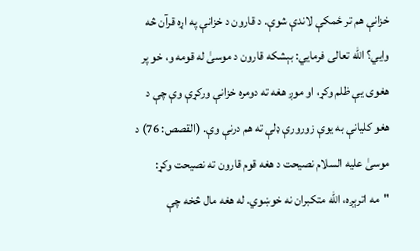خزانې هم تر ځمکې لاندې شوې. د قارون د خزانې په اړه قرآن څه وایي؟ الله تعالی فرمایي: بېشکه قارون د موسیٰ له قومه و، خو پر هغوی یې ظلم وکړ، او موږ هغه ته دومره خزانې ورکړې وې چې د هغو کلیانې به یوې زورورې ډلې ته هم درنې وې. (القصص: 76) د موسیٰ علیه السلام نصیحت د هغه قوم قارون ته نصیحت وکړ: "مه اترېږه، الله متکبران نه خوښوي. له هغه مال څخه چې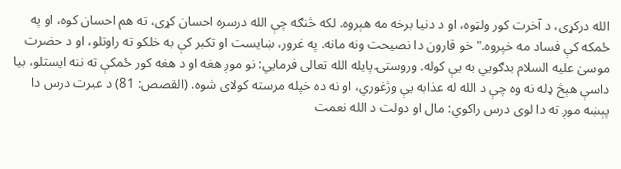الله درکړی، د آخرت کور ولټوه، او د دنیا برخه مه هېروه. لکه څنګه چې الله درسره احسان کړی، ته هم احسان کوه، او په ځمکه کې فساد مه خپروه." خو قارون دا نصیحت ونه مانه. په غرور، ښایست او تکبر کې به خلکو ته راوتلو، او د حضرت موسیٰ علیه السلام بدګويي به یې کوله. وروستۍ پایله الله تعالی فرمایي: نو موږ هغه او د هغه کور ځمکې ته ننه ایستلو، بیا داسې هېڅ ډله نه وه چې د الله له عذابه یې وژغوري، او نه ده خپله مرسته کولای شوه. (القصص: 81) د عبرت درس دا پېښه موږ ته دا لوی درس راکوي: مال او دولت د الله نعمت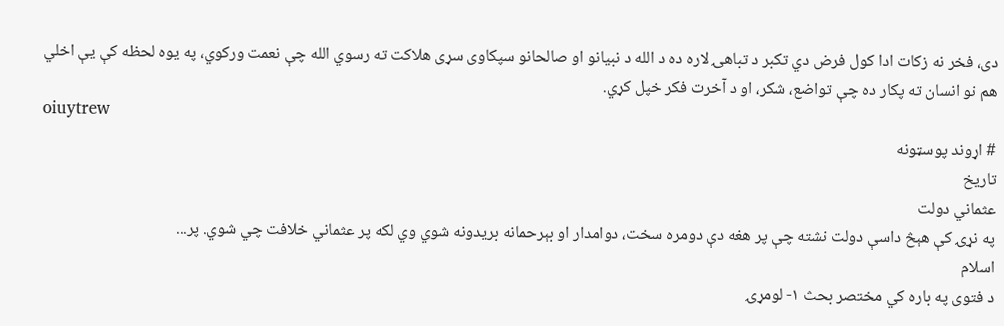دی، فخر نه زکات ادا کول فرض دي تکبر د تباهۍ لاره ده د الله د نبیانو او صالحانو سپکاوی سړی هلاکت ته رسوي الله چې نعمت ورکوي، په یوه لحظه کې یې اخلي هم نو انسان ته پکار ده چې تواضع، شکر، او د آخرت فکر خپل کړي.
oiuytrew
# اړوند پوسټونه
تاریخ
عثماني دولت
په نړۍ کې هېڅ داسې دولت نشته چې پر هغه دې دومره سخت، دوامدار او بېرحمانه بریدونه شوي وي لکه پر عثماني خلافت چي شوي. پر...
اسلام
د فتوی په باره کي مختصر بحث ١- لومړۍ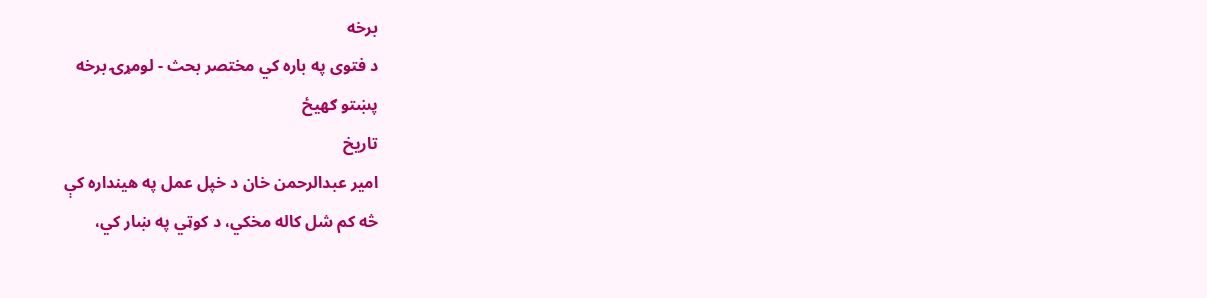برخه
د فتوی په باره کي مختصر بحث - لومړۍ برخه
پښتو ګهيځ
تاریخ
امیر عبدالرحمن خان د خپل عمل په هینداره کې
څه کم شل کاله مخکي، د کوټي په ښار کي،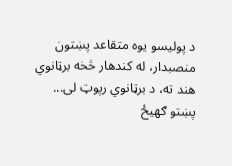د پولیسو یوه متقاعد پښتون منصبدار، له کندهار څخه برټانوي هند ته، د برټانوي رپوټ لی...
پښتو ګهيځ